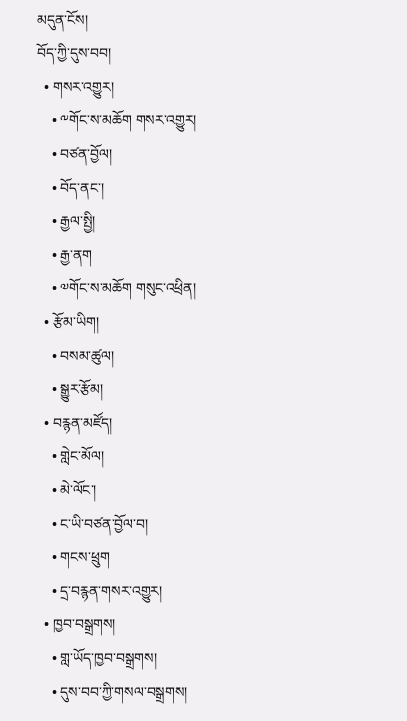མདུན་ངོས།
བོད་ཀྱི་དུས་བབ།
  • གསར་འགྱུར།
    • ༸གོང་ས་མཆོག གསར་འགྱུར།
    • བཙན་བྱོལ།
    • བོད་ནང་།
    • རྒྱལ་སྤྱི།
    • རྒྱ་ནག
    • ༧གོང་ས་མཆོག གསུང་འཕྲིན།
  • རྩོམ་ཡིག།
    • བསམ་ཚུལ།
    • སྒྱུར་རྩོམ།
  • བརྙན་མཛོད།
    • གླེང་མོལ།
    • མེ་ལོང་།
    • ང་ཡི་བཙན་བྱོལ་བ།
    • གངས་ཕྲུག
    • དྲ་བརྙན་གསར་འགྱུར།
  • ཁྱབ་བསྒྲགས།
    • གླ་ཡོད་ཁྱབ་བསྒྲགས།
    • དུས་བབ་ཀྱི་གསལ་བསྒྲགས།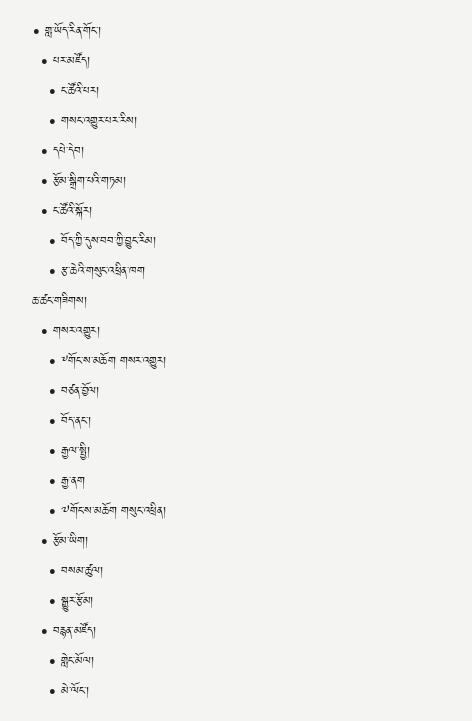• གླ་ཡོད་རིན་གོང་།
  • པར་མཛོད།
    • ང་ཚོའི་པར།
    • གསང་འགྱུར་པར་རིས།
  • དཔེ་དེབ།
  • རྩོམ་སྒྲིག་པའི་གཏམ།
  • ང་ཚོའི་སྐོར།
    • བོད་ཀྱི་དུས་བབ་ཀྱི་བྱུང་རིམ།
    • རྩ་ཆེའི་གསུང་འཕྲིན་ཁག
ཆ་ཚང་གཟིགས།
  • གསར་འགྱུར།
    • ༸གོང་ས་མཆོག གསར་འགྱུར།
    • བཙན་བྱོལ།
    • བོད་ནང་།
    • རྒྱལ་སྤྱི།
    • རྒྱ་ནག
    • ༧གོང་ས་མཆོག གསུང་འཕྲིན།
  • རྩོམ་ཡིག།
    • བསམ་ཚུལ།
    • སྒྱུར་རྩོམ།
  • བརྙན་མཛོད།
    • གླེང་མོལ།
    • མེ་ལོང་།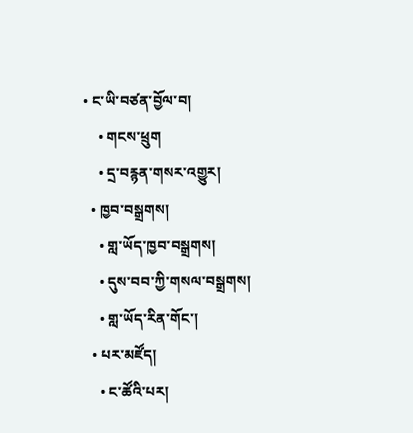• ང་ཡི་བཙན་བྱོལ་བ།
    • གངས་ཕྲུག
    • དྲ་བརྙན་གསར་འགྱུར།
  • ཁྱབ་བསྒྲགས།
    • གླ་ཡོད་ཁྱབ་བསྒྲགས།
    • དུས་བབ་ཀྱི་གསལ་བསྒྲགས།
    • གླ་ཡོད་རིན་གོང་།
  • པར་མཛོད།
    • ང་ཚོའི་པར།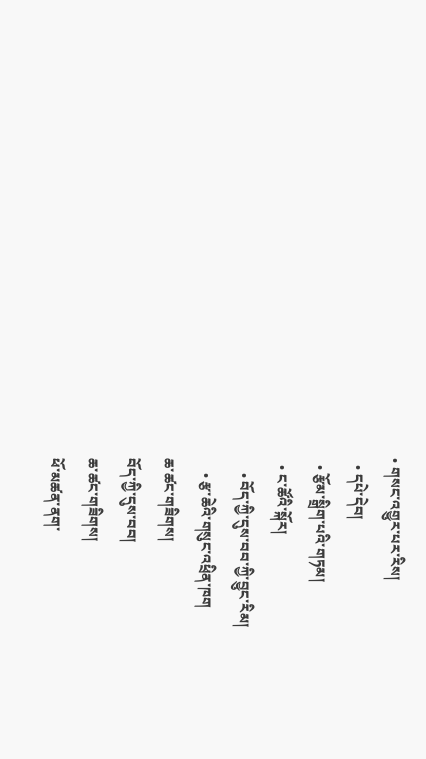• གསང་འགྱུར་པར་རིས།
  • དཔེ་དེབ།
  • རྩོམ་སྒྲིག་པའི་གཏམ།
  • ང་ཚོའི་སྐོར།
    • བོད་ཀྱི་དུས་བབ་ཀྱི་བྱུང་རིམ།
    • རྩ་ཆེའི་གསུང་འཕྲིན་ཁག
ཆ་ཚང་གཟིགས།
བོད་ཀྱི་དུས་བབ།
ཆ་ཚང་གཟིགས།
ཕོ་མཚན་ནག་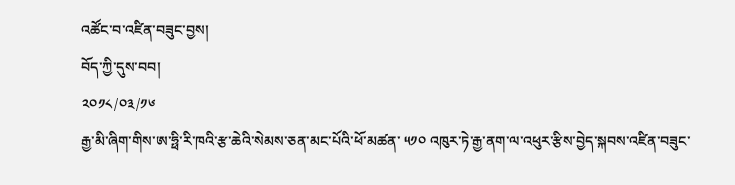འཚོང་བ་འཛིན་བཟུང་བྱས།
བོད་ཀྱི་དུས་བབ།
༢༠༡༨/༠༣/༡༦
རྒྱ་མི་ཞིག་གིས་ཨ་ཧྥི་རི་ཁའི་རྩ་ཆེའི་སེམས་ཅན་མང་པོའི་ཕོ་མཚན་ ༥༡༠ འཁུར་ཏེ་རྒྱ་ནག་ལ་འཕུར་རྩིས་བྱེད་སྐབས་འཛིན་བཟུང་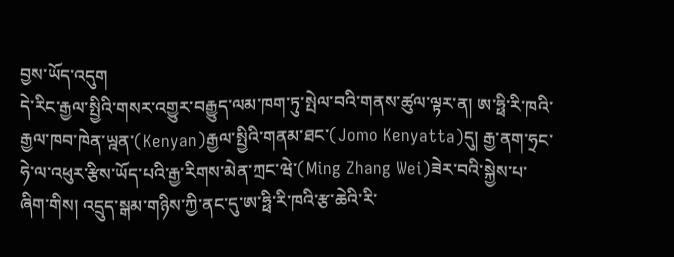བྱས་ཡོད་འདུག
དེ་རིང་རྒྱལ་སྤྱིའི་གསར་འགྱུར་བརྒྱུད་ལམ་ཁག་ཏུ་སྤེལ་བའི་གནས་ཚུལ་ལྟར་ན། ཨ་ཧྥི་རི་ཁའི་རྒྱལ་ཁབ་ཁེན་ཡྰན་(Kenyan)རྒྱལ་སྤྱིའི་གནམ་ཐང་(Jomo Kenyatta)དུ། རྒྱ་ནག་ཧྲང་ཧེ་ལ་འཕུར་རྩིས་ཡོད་པའི་རྒྱ་རིགས་མེན་ཀྲང་ཝེ་(Ming Zhang Wei)ཟེར་བའི་སྐྱེས་པ་ཞིག་གིས། འདྲུད་སྒམ་གཉིས་ཀྱི་ནང་དུ་ཨ་ཧྥི་རི་ཁའི་རྩ་ཆེའི་རི་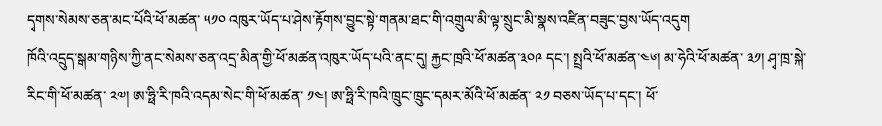དྭགས་སེམས་ཅན་མང་པོའི་ཕོ་མཚན་ ༥༡༠ འཁུར་ཡོད་པ་ཤེས་རྟོགས་བྱུང་སྟེ་གནམ་ཐང་གི་འགྲུལ་མི་ལྟ་སྲུང་མི་སྣས་འཛིན་བཟུང་བྱས་ཡོད་འདུག
ཁོའི་འདྲུད་སྒམ་གཉིས་ཀྱི་ནང་སེམས་ཅན་འདྲ་མིན་གྱི་ཕོ་མཚན་འཁུར་ཡོད་པའི་ནང་དུ། རྐྱང་ཁྲའི་ཕོ་མཚན་༣༠༩ དང་། སྤྲའི་ཕོ་མཚན་༤༦། མ་ཧེའི་ཕོ་མཚན་ ༣༡། ཤྭ་ཁྲ་སྐེ་རིང་གི་ཕོ་མཚན་ ༢༧། ཨ་ཧྥི་རི་ཁའི་འདམ་སེང་གི་ཕོ་མཚན་ ༡༤། ཨ་ཧྥི་རི་ཁའི་ཁྲུང་ཁྲུང་དམར་མོའི་ཕོ་མཚན་ ༢༡ བཅས་ཡོད་པ་དང་། ཕོ་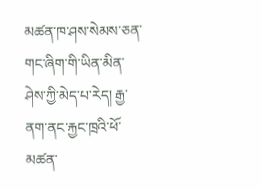མཚན་ཁ་ཤས་སེམས་ཅན་གང་ཞིག་གི་ཡིན་མིན་ཤེས་ཀྱི་མེད་པ་རེད། རྒྱ་ནག་ནང་རྐྱང་ཁྲའི་ཕོ་མཚན་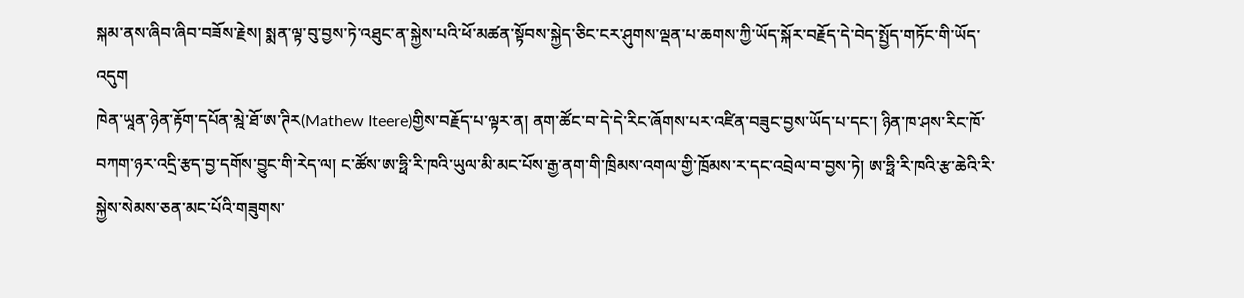སྐམ་ནས་ཞིབ་ཞིབ་བཟོས་རྗེས། སྨན་ལྟ་བུ་བྱས་ཏེ་འཐུང་ན་སྐྱེས་པའི་ཕོ་མཚན་སྟོབས་སྐྱེད་ཅིང་ངར་ཤུགས་ལྡན་པ་ཆགས་ཀྱི་ཡོད་སྐོར་བརྗོད་དེ་བེད་སྤྱོད་གཏོང་གི་ཡོད་འདུག
ཁེན་ཡཱན་ཉེན་རྟོག་དཔོན་མྰེ་ཐོ་ཨ་ཊིར(Mathew Iteere)གྱིས་བརྗོད་པ་ལྟར་ན། ནག་ཚོང་བ་དེ་དེ་རིང་ཞོགས་པར་འཛིན་བཟུང་བྱས་ཡོད་པ་དང་། ཉིན་ཁ་ཤས་རིང་ཁོ་བཀག་ཉར་འདྲི་རྩད་བྱ་དགོས་བྱུང་གི་རེད་ལ། ང་ཚོས་ཨ་ཧྥི་རི་ཁའི་ཡུལ་མི་མང་པོས་རྒྱ་ནག་གི་ཁྲིམས་འགལ་གྱི་ཁྲོམས་ར་དང་འབྲེལ་བ་བྱས་ཏེ། ཨ་ཧྥི་རི་ཁའི་རྩ་ཆེའི་རི་སྐྱེས་སེམས་ཅན་མང་པོའི་གཟུགས་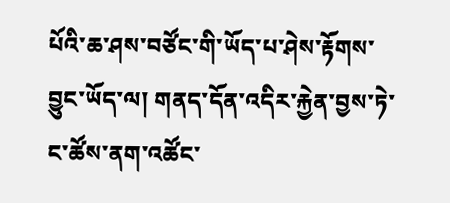པོའི་ཆ་ཤས་བཙོང་གི་ཡོད་པ་ཤེས་རྟོགས་བྱུང་ཡོད་ལ། གནད་དོན་འདིར་རྐྱེན་བྱས་ཏེ་ང་ཚོས་ནག་འཚོང་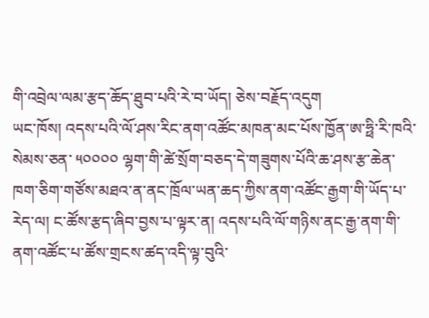གི་འབྲེལ་ལམ་རྩད་ཆོད་ཐུབ་པའི་རེ་བ་ཡོད། ཅེས་བརྗོད་འདུག
ཡང་ཁོས། འདས་པའི་ལོ་ཤས་རིང་ནག་འཚོང་མཁན་མང་པོས་ཁྱོན་ཨ་ཧྥི་རི་ཁའི་སེམས་ཅན་ ༥༠༠༠༠ ལྷག་གི་ཚེ་སྲོག་བཅད་དེ་གཟུགས་པོའི་ཆ་ཤས་རྩ་ཆེན་ཁག་ཅིག་གཙོས་མཐའ་ན་ནང་ཁྲོལ་ཡན་ཆད་ཀྱིས་ནག་འཚོང་རྒྱག་གི་ཡོད་པ་རེད་ལ། ང་ཚོས་རྩད་ཞིབ་བྱས་པ་ལྟར་ན། འདས་པའི་ལོ་གཉིས་ནང་རྒྱ་ནག་གི་ནག་འཚོང་པ་ཚོས་གྲངས་ཚད་འདི་ལྟ་བུའི་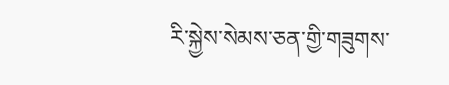རི་སྐྱེས་སེམས་ཅན་གྱི་གཟུགས་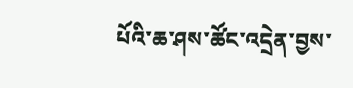པོའི་ཆ་ཤས་ཚོང་འདྲེན་བྱས་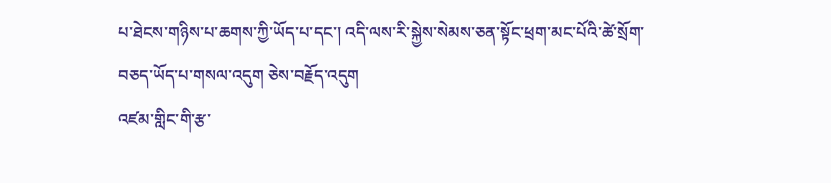པ་ཐེངས་གཉིས་པ་ཆགས་ཀྱི་ཡོད་པ་དང་། འདི་ལས་རི་སྐྱེས་སེམས་ཅན་སྟོང་ཕྲག་མང་པོའི་ཚེ་སྲོག་བཅད་ཡོད་པ་གསལ་འདུག ཅེས་བརྗོད་འདུག
འཛམ་གླིང་གི་རྩ་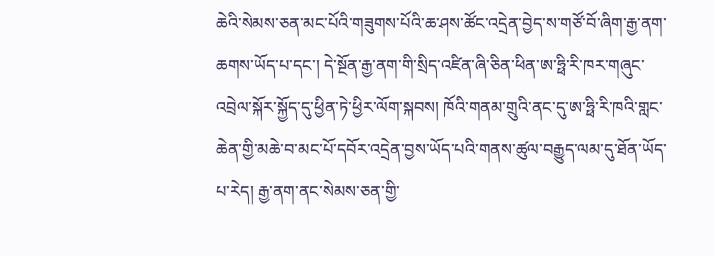ཆེའི་སེམས་ཅན་མང་པོའི་གཟུགས་པོའི་ཆ་ཤས་ཚོང་འདྲེན་བྱེད་ས་གཙོ་བོ་ཞིག་རྒྱ་ནག་ཆགས་ཡོད་པ་དང་། དེ་སྔོན་རྒྱ་ནག་གི་སྲིད་འཛིན་ཞི་ཅིན་ཕིན་ཨ་ཧྥི་རི་ཁར་གཞུང་འབྲེལ་སྐོར་སྐྱོད་དུ་ཕྱིན་ཏེ་ཕྱིར་ལོག་སྐབས། ཁོའི་གནམ་གྲུའི་ནང་དུ་ཨ་ཧྥི་རི་ཁའི་གླང་ཆེན་གྱི་མཆེ་བ་མང་པོ་དབོར་འདྲེན་བྱས་ཡོད་པའི་གནས་ཚུལ་བརྒྱུད་ལམ་དུ་ཐོན་ཡོད་པ་རེད། རྒྱ་ནག་ནང་སེམས་ཅན་གྱི་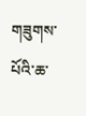གཟུགས་པོའི་ཆ་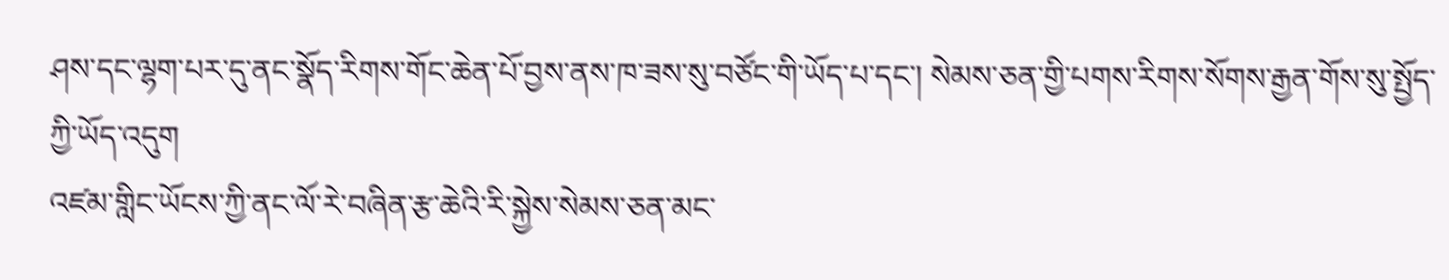ཤས་དང་ལྷག་པར་དུ་ནང་སྣོད་རིགས་གོང་ཆེན་པོ་བྱས་ནས་ཁ་ཟས་སུ་བཙོང་གི་ཡོད་པ་དང་། སེམས་ཅན་གྱི་པགས་རིགས་སོགས་རྒྱན་གོས་སུ་སྤྱོད་ཀྱི་ཡོད་འདུག
འཛམ་གླིང་ཡོངས་ཀྱི་ནང་ལོ་རེ་བཞིན་རྩ་ཆེའི་རི་སྐྱེས་སེམས་ཅན་མང་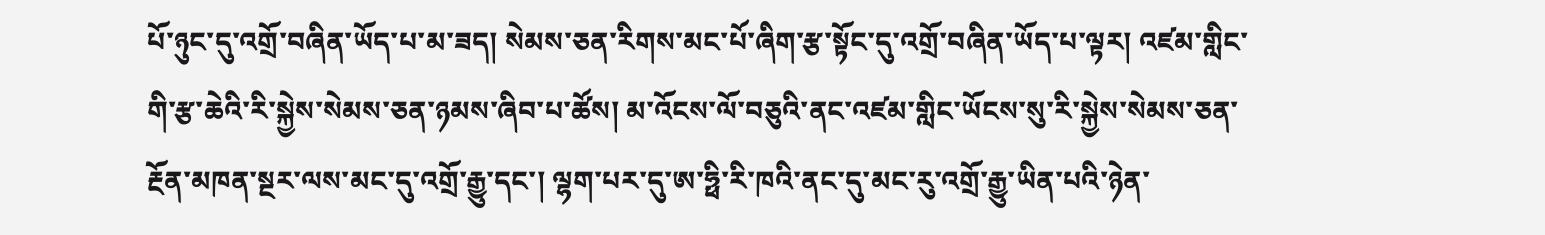པོ་ཉུང་དུ་འགྲོ་བཞིན་ཡོད་པ་མ་ཟད། སེམས་ཅན་རིགས་མང་པོ་ཞིག་རྩ་སྟོང་དུ་འགྲོ་བཞིན་ཡོད་པ་ལྟར། འཛམ་གླིང་གི་རྩ་ཆེའི་རི་སྐྱེས་སེམས་ཅན་ཉམས་ཞིབ་པ་ཚོས། མ་འོངས་ལོ་བཅུའི་ནང་འཛམ་གླིང་ཡོངས་སུ་རི་སྐྱེས་སེམས་ཅན་རྔོན་མཁན་སྔར་ལས་མང་དུ་འགྲོ་རྒྱུ་དང་། ལྷག་པར་དུ་ཨ་ཧྥི་རི་ཁའི་ནང་དུ་མང་རུ་འགྲོ་རྒྱུ་ཡིན་པའི་ཉེན་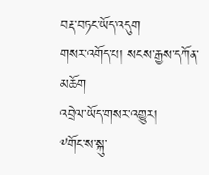བརྡ་བཏང་ཡོད་འདུག
གསར་འགོད་པ། སངས་རྒྱས་དཀོན་མཆོག
འབྲེལ་ཡོད་གསར་འགྱུར།
༸གོང་ས་སྐུ་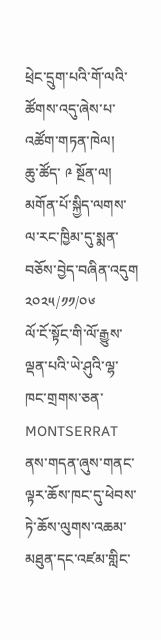ཕྲེང་དྲུག་པའི་གོ་ལའི་ཚོགས་འདུ་ཞེས་པ་འཚོག་གཏན་ཁེལ།
ཆུ་ཚོད་ ༩ སྔོན་ལ།
མགོན་པོ་སྐྱིད་ལགས་ལ་རང་ཁྱིམ་དུ་སྨན་བཅོས་བྱེད་བཞིན་འདུག
༢༠༢༥/༡༡/༠༦
ལོ་ངོ་སྟོང་གི་ལོ་རྒྱུས་ལྡན་པའི་ཡེ་ཤུའི་ལྷ་ཁང་གྲགས་ཅན་ MONTSERRAT ནས་གདན་ཞུས་གནང་ལྟར་ཆོས་ཁང་དུ་ཕེབས་ཏེ་ཆོས་ལུགས་འཆམ་མཐུན་དང་འཛམ་གླིང་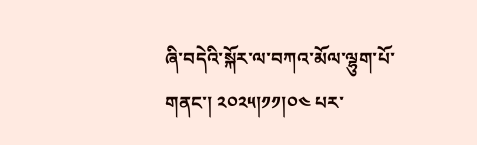ཞི་བདེའི་སྐོར་ལ་བཀའ་མོལ་ལྷུག་པོ་གནང་། ༢༠༢༥།༡༡།༠༤ པར་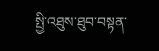སྤྱི་འཐུས་ཐུབ་བསྟན་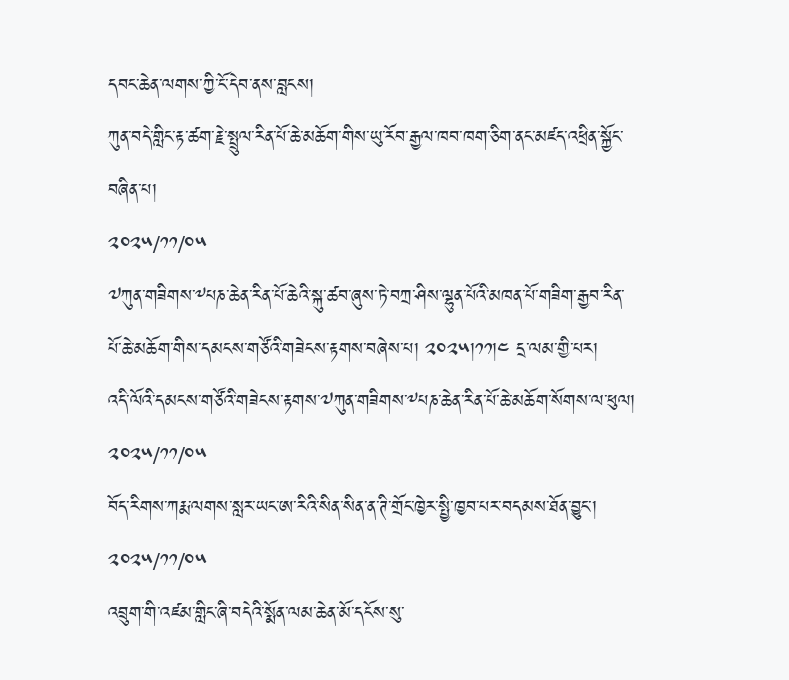དབང་ཆེན་ལགས་ཀྱི་ངོ་དེབ་ནས་བླངས།
ཀུན་བདེ་གླིང་རྟ་ཚག་རྗེ་སྤྲུལ་རིན་པོ་ཆེ་མཆོག་གིས་ཡུ་རོབ་རྒྱལ་ཁབ་ཁག་ཅིག་ནང་མཛད་འཕྲིན་སྐྱོང་བཞིན་པ།
༢༠༢༥/༡༡/༠༥
༧ཀུན་གཟིགས་༸པཎ་ཆེན་རིན་པོ་ཆེའི་སྐུ་ཚབ་ཞུས་ཏེ་བཀྲ་ཤིས་ལྷུན་པོའི་མཁན་པོ་གཟིག་རྒྱབ་རིན་པོ་ཆེ་མཆོག་གིས་དམངས་གཙོའི་གཟེངས་རྟགས་བཞེས་པ། ༢༠༢༥།༡༡།༤ དྲ་ལམ་གྱི་པར།
འདི་ལོའི་དམངས་གཙོའི་གཟེངས་རྟགས་༧ཀུན་གཟིགས་༸པཎ་ཆེན་རིན་པོ་ཆེ་མཆོག་སོགས་ལ་ཕུལ།
༢༠༢༥/༡༡/༠༥
བོད་རིགས་ཀརྨ་ལགས་སླར་ཡང་ཨ་རིའི་སིན་སིན་ན་ཊི་གྲོང་ཁྱེར་སྤྱི་ཁྱབ་པར་བདམས་ཐོན་བྱུང་།
༢༠༢༥/༡༡/༠༥
འབྲུག་གི་འཛམ་གླིང་ཞི་བདེའི་སྨོན་ལམ་ཆེན་མོ་དངོས་སུ་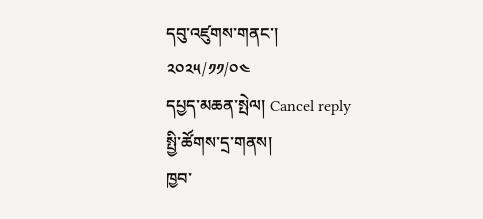དབུ་འཛུགས་གནང་།
༢༠༢༥/༡༡/༠༤
དཔྱད་མཆན་སྤེལ། Cancel reply
སྤྱི་ཚོགས་དྲ་གནས།
ཁྱབ་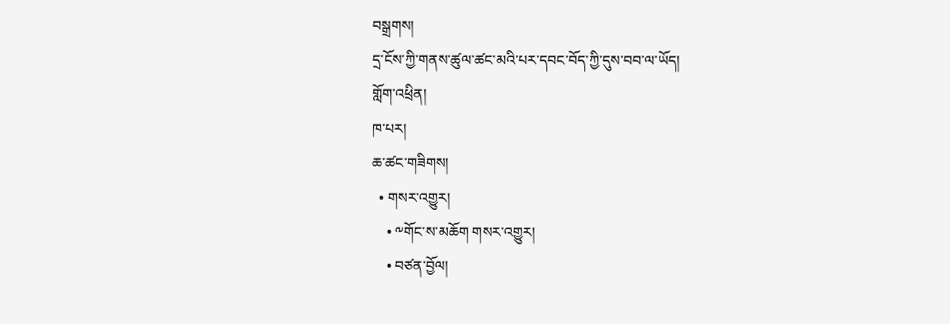བསྒྲགས།
དྲ་ངོས་ཀྱི་གནས་ཚུལ་ཚང་མའི་པར་དབང་བོད་ཀྱི་དུས་བབ་ལ་ཡོད།
གློག་འཕྲིན།
ཁ་པར།
ཆ་ཚང་གཟིགས།
  • གསར་འགྱུར།
    • ༸གོང་ས་མཆོག གསར་འགྱུར།
    • བཙན་བྱོལ།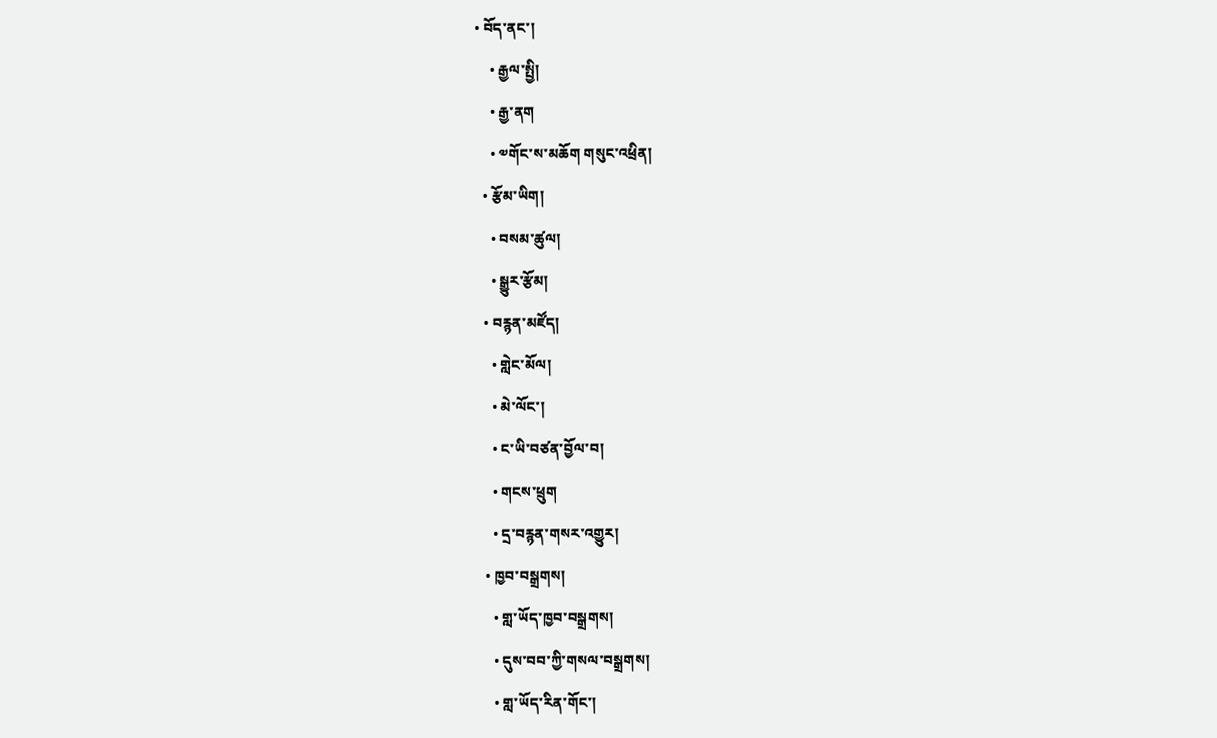• བོད་ནང་།
    • རྒྱལ་སྤྱི།
    • རྒྱ་ནག
    • ༧གོང་ས་མཆོག གསུང་འཕྲིན།
  • རྩོམ་ཡིག།
    • བསམ་ཚུལ།
    • སྒྱུར་རྩོམ།
  • བརྙན་མཛོད།
    • གླེང་མོལ།
    • མེ་ལོང་།
    • ང་ཡི་བཙན་བྱོལ་བ།
    • གངས་ཕྲུག
    • དྲ་བརྙན་གསར་འགྱུར།
  • ཁྱབ་བསྒྲགས།
    • གླ་ཡོད་ཁྱབ་བསྒྲགས།
    • དུས་བབ་ཀྱི་གསལ་བསྒྲགས།
    • གླ་ཡོད་རིན་གོང་།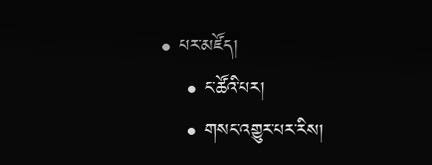• པར་མཛོད།
    • ང་ཚོའི་པར།
    • གསང་འགྱུར་པར་རིས།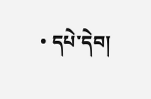• དཔེ་དེབ།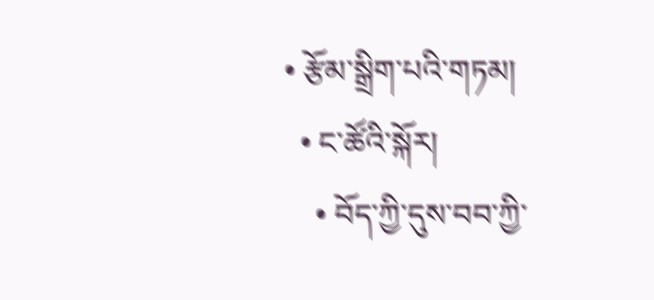• རྩོམ་སྒྲིག་པའི་གཏམ།
  • ང་ཚོའི་སྐོར།
    • བོད་ཀྱི་དུས་བབ་ཀྱི་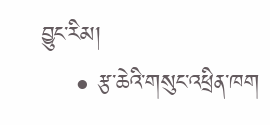བྱུང་རིམ།
    • རྩ་ཆེའི་གསུང་འཕྲིན་ཁག